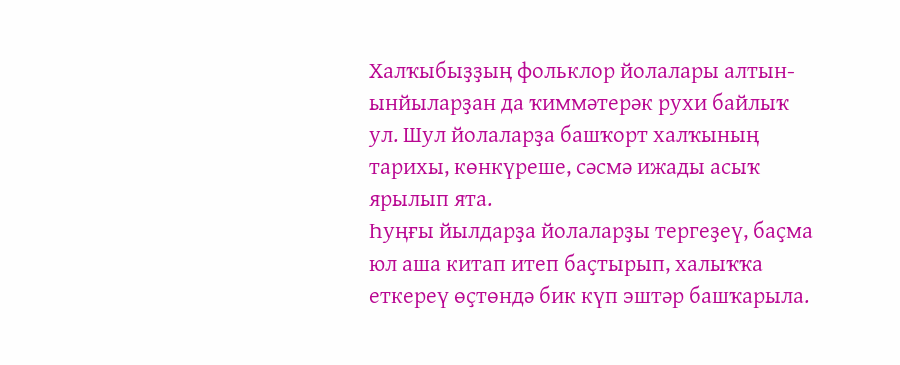Халҡыбыҙҙың фольклор йолалары алтын-ынйыларҙан да ҡиммәтерәк рухи байлыҡ ул. Шул йолаларҙа башҡорт халҡының тарихы, көнкүреше, сәсмә ижады асыҡ ярылып ята.
Һуңғы йылдарҙа йолаларҙы тергеҙеү, баҫма юл аша китап итеп баҫтырып, халыҡҡа еткереү өҫтөндә бик күп эштәр башҡарыла.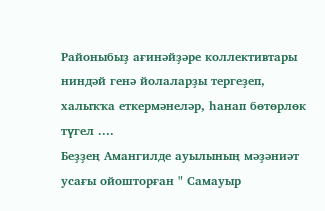Районыбыҙ ағинәйҙәре коллективтары ниндәй генә йолаларҙы тергеҙеп, халыҡҡа еткермәнеләр, һанап бөтөрлөк түгел ....
Беҙҙең Амангилде ауылының мәҙәниәт усағы ойошторған " Самауыр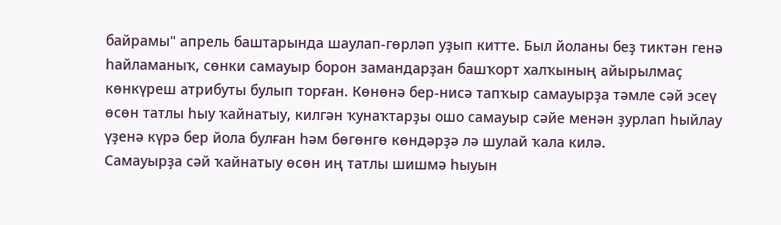байрамы" апрель баштарында шаулап-гөрләп уҙып китте. Был йоланы беҙ тиктән генә һайламаныҡ, сөнки самауыр борон замандарҙан башҡорт халҡының айырылмаҫ көнкүреш атрибуты булып торған. Көнөнә бер-нисә тапҡыр самауырҙа тәмле сәй эсеү өсөн татлы һыу ҡайнатыу, килгән ҡунаҡтарҙы ошо самауыр сәйе менән ҙурлап һыйлау үҙенә күрә бер йола булған һәм бөгөнгө көндәрҙә лә шулай ҡала килә.
Самауырҙа сәй ҡайнатыу өсөн иң татлы шишмә һыуын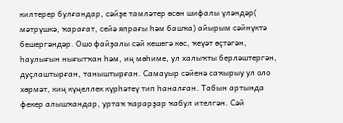килтерер булғандар, сәйҙе тамләтер өсөн шифалы үләндәр( мәтрүшкә, ҡарағат, сейә япрағы һәм башҡа) айырым сәйнүктә бешергәндәр. Ошо файҙалы сәй кешегә көс, ҡеүәт өҫтәгән, һаулығын нығытҡан һәм, иң мөһиме, ул халыҡты берләштергән, дуҫлаштырған, таныштырған. Самауыр сәйенә саҡырыу ул оло хөрмәт, киң күңеллек күрһәтеү тип һаналған. Табын артында фекер алышҡандар, уртаҡ ҡарарҙар ҡабул ителгән. Сәй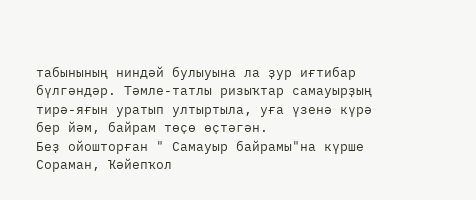табынының ниндәй булыуына ла ҙур иғтибар бүлгәндәр. Тәмле-татлы ризыҡтар самауырҙың тирә-яғын уратып ултыртыла, уға үзенә күрә бер йәм, байрам төҫө өҫтәгән.
Беҙ ойошторған " Самауыр байрамы"на күрше Сораман, Ҡәйепҡол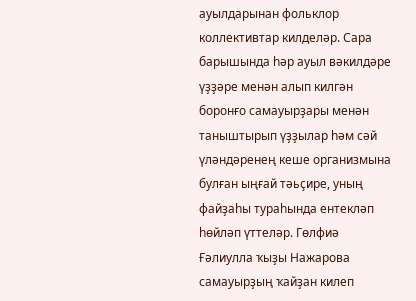ауылдарынан фольклор коллективтар килделәр. Сара барышында һәр ауыл вәкилдәре үҙҙәре менән алып килгән боронғо самауырҙары менән таныштырып үҙҙылар һәм сәй үләндәренең кеше организмына булған ыңғай тәьҫире, уның файҙаһы тураһында ентекләп һөйләп үттеләр. Гөлфиә Ғәлиулла ҡыҙы Нажарова самауырҙың ҡайҙан килеп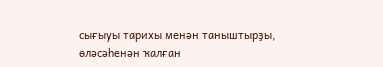сығыуы тарихы менән таныштырҙы, өләсәһенән ҡалған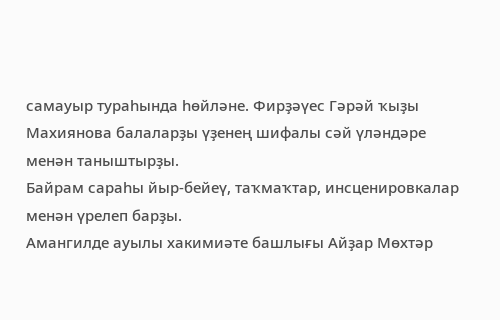самауыр тураһында һөйләне. Фирҙәүес Гәрәй ҡыҙы Махиянова балаларҙы үҙенең шифалы сәй үләндәре менән таныштырҙы.
Байрам сараһы йыр-бейеү, таҡмаҡтар, инсценировкалар менән үрелеп барҙы.
Амангилде ауылы хакимиәте башлығы Айҙар Мөхтәр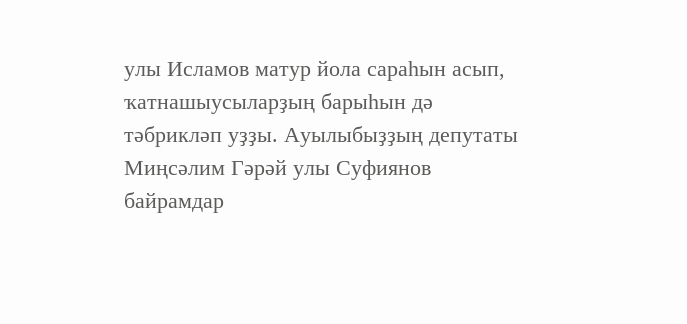улы Исламов матур йола сараһын асып, ҡатнашыусыларҙың барыһын дә тәбрикләп уҙҙы. Ауылыбыҙҙың депутаты Миңсәлим Гәрәй улы Суфиянов байрамдар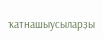ҡатнашыусыларҙы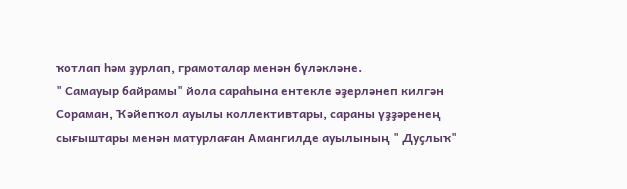ҡотлап һәм ҙурлап, грамоталар менән бүләкләне.
" Самауыр байрамы" йола сараһына ентекле әҙерләнеп килгән Сораман, Ҡәйепҡол ауылы коллективтары, сараны үҙҙәренең сығыштары менән матурлаған Амангилде ауылының " Дуҫлыҡ"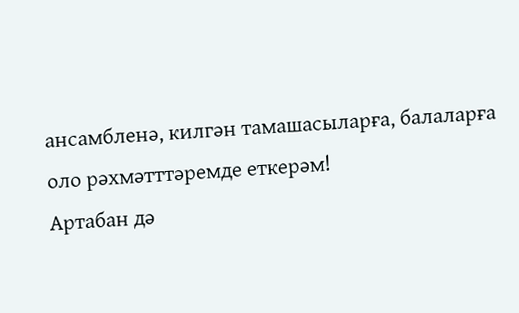ансамбленә, килгән тамашасыларға, балаларға оло рәхмәтттәремде еткерәм!
Артабан дә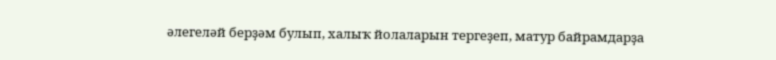әлегеләй берҙәм булып, халыҡ йолаларын тергеҙеп, матур байрамдарҙа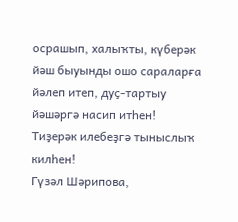осрашып, халыҡты, күберәк йәш быуынды ошо сараларға йәлеп итеп, дуҫ-тартыу йәшәргә насип итһен!
Тиҙерәк илебеҙгә тыныслыҡ килһен!
Гүзәл Шәрипова,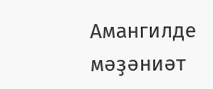Амангилде мәҙәниәт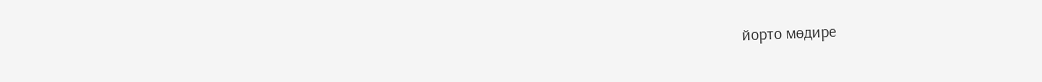йорто мөдире